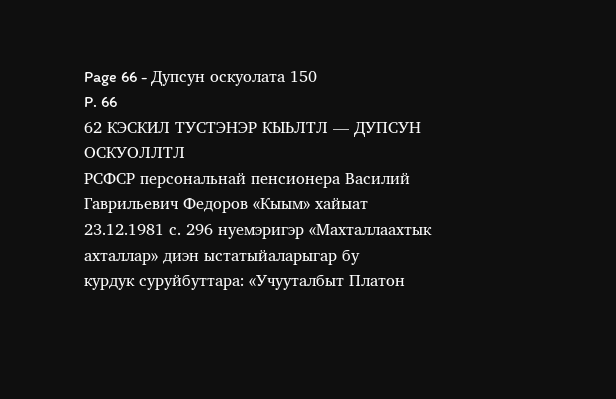Page 66 - Дупсун оскуолата 150
P. 66
62 КЭСКИЛ ТУСТЭНЭР КЫЬЛТЛ — ДУПСУН ОСКУОЛЛТЛ
РСФСР персональнай пенсионера Василий Гаврильевич Федоров «Кыым» хайыат
23.12.1981 с. 296 нуемэригэр «Махталлаахтык ахталлар» диэн ыстатыйаларыгар бу
курдук суруйбуттара: «Учууталбыт Платон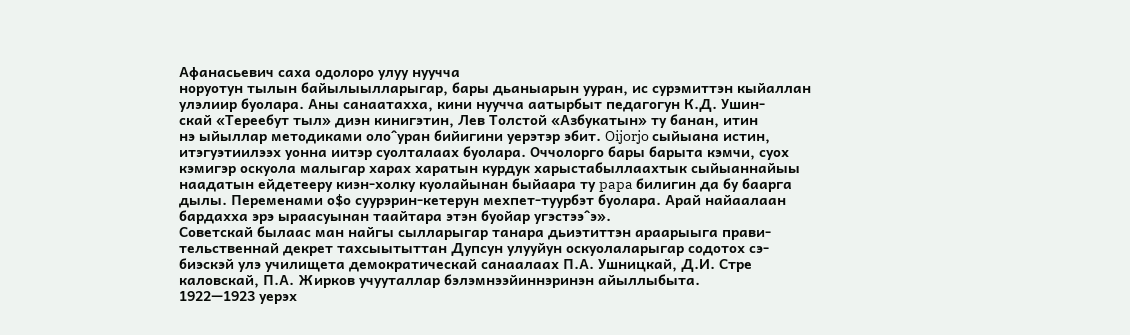Афанасьевич саха одолоро улуу нуучча
норуотун тылын байылыылларыгар, бары дьаныарын ууран, ис сурэмиттэн кыйаллан
улэлиир буолара. Аны санаатахха, кини нуучча аатырбыт педагогун К.Д. Ушин-
скай «Тереебут тыл» диэн кинигэтин, Лев Толстой «Азбукатын» ту банан, итин
нэ ыйыллар методиками оло^уран бийигини уерэтэр эбит. Oijorjo сыйыана истин,
итэгуэтиилээх уонна иитэр суолталаах буолара. Оччолорго бары барыта кэмчи, суох
кэмигэр оскуола малыгар харах харатын курдук харыстабыллаахтык сыйыаннайыы
наадатын ейдетееру киэн-холку куолайынан быйаара ту papa билигин да бу баарга
дылы. Переменами о$о суурэрин-кетерун мехпет-туурбэт буолара. Арай найаалаан
бардахха эрэ ыраасуынан таайтара этэн буойар угэстээ^э».
Советскай былаас ман найгы сылларыгар танара дьиэтиттэн араарыыга прави-
тельственнай декрет тахсыытыттан Дупсун улууйун оскуолаларыгар содотох сэ-
биэскэй улэ училищета демократическай санаалаах П.А. Ушницкай, Д.И. Стре
каловскай, П.А. Жирков учууталлар бэлэмнээйиннэринэн айыллыбыта.
1922—1923 уерэх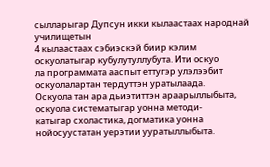сылларыгар Дупсун икки кылаастаах народнай училищетын
4 кылаастаах сэбиэскэй биир кэлим оскуолатыгар кубулутуллубута. Ити оскуо
ла программата ааспыт еттугэр улэлээбит оскуолалартан тердуттэн уратылаада.
Оскуола тан ара дьиэтиттэн араарыллыбыта, оскуола систематыгар уонна методи-
катыгар схоластика, догматика уонна нойосуустатан уерэтии ууратыллыбыта.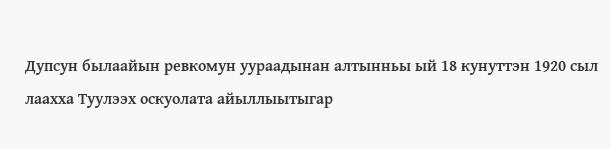Дупсун былаайын ревкомун уураадынан алтынньы ый 18 кунуттэн 1920 сыл
лаахха Туулээх оскуолата айыллыытыгар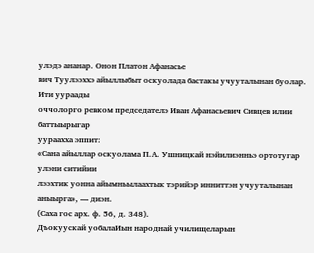улэдэ ананар. Онон Платон Афанасье
вич Туулээххэ айыллыбыт оскуолада бастакы учууталынан буолар. Ити уураады
оччолорго ревком председателэ Иван Афанасьевич Сивцев илии баттыырыгар
уураахха эппит:
«Сана айыллар оскуолама П.А. Ушницкай нэйилиэнньэ ортотугар улэни ситийии
лээхтик уонна айымньылаахтык тэрийэр инниттэн учууталынан аныырга», — диэн.
(Саха гос арх. ф. 56, д. 348).
Дъокуускай уобалаИын народнай училищеларын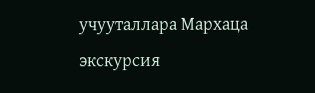учууталлара Мархаца экскурсия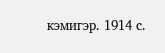кэмигэр. 1914 с.